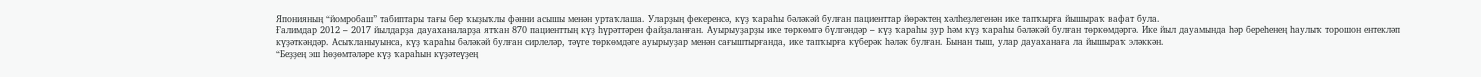Японияның “йомробаш” табиптары тағы бер ҡыҙыҡлы фәнни асышы менән уртаҡлаша. Уларҙың фекеренсә, күҙ ҡараһы бәләкәй булған пациенттар йөрәктең хәлһеҙлегенән ике тапҡырға йышыраҡ вафат була.
Ғалимдар 2012 – 2017 йылдарҙа дауаханаларҙа ятҡан 870 пациенттың күҙ һүрәттәрен файҙаланған. Ауырыуҙарҙы ике төркөмгә бүлгәндәр – күҙ ҡараһы ҙур һәм күҙ ҡараһы бәләкәй булған төркөмдәргә. Ике йыл дауамында һәр береһенең һаулыҡ торошон ентекләп күҙәткәндәр. Асыҡланыуынса, күҙ ҡараһы бәләкәй булған сирлеләр, тәүге төркөмдәге ауырыуҙар менән сағыштырғанда, ике тапҡырға күберәк һәләк булған. Бынан тыш, улар дауаханаға ла йышыраҡ эләккән.
“Беҙҙең эш һөҙөмтәләре күҙ ҡараһын күҙәтеүҙең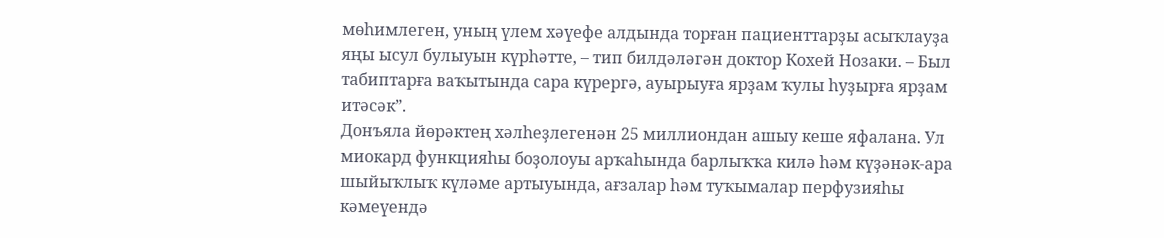мөһимлеген, уның үлем хәүефе алдында торған пациенттарҙы асыҡлауҙа яңы ысул булыуын күрһәтте, – тип билдәләгән доктор Кохей Нозаки. – Был табиптарға ваҡытында сара күрергә, ауырыуға ярҙам ҡулы һуҙырға ярҙам итәсәк”.
Донъяла йөрәктең хәлһеҙлегенән 25 миллиондан ашыу кеше яфалана. Ул миокард функцияһы боҙолоуы арҡаһында барлыҡҡа килә һәм күҙәнәк-ара шыйыҡлыҡ күләме артыуында, ағзалар һәм туҡымалар перфузияһы кәмеүендә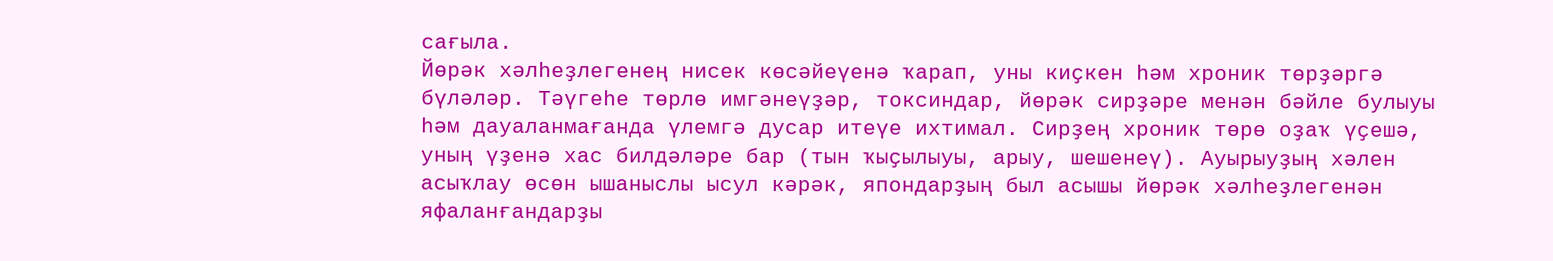сағыла.
Йөрәк хәлһеҙлегенең нисек көсәйеүенә ҡарап, уны киҫкен һәм хроник төрҙәргә бүләләр. Тәүгеһе төрлө имгәнеүҙәр, токсиндар, йөрәк сирҙәре менән бәйле булыуы һәм дауаланмағанда үлемгә дусар итеүе ихтимал. Сирҙең хроник төрө оҙаҡ үҫешә, уның үҙенә хас билдәләре бар (тын ҡыҫылыуы, арыу, шешенеү). Ауырыуҙың хәлен асыҡлау өсөн ышаныслы ысул кәрәк, япондарҙың был асышы йөрәк хәлһеҙлегенән яфаланғандарҙы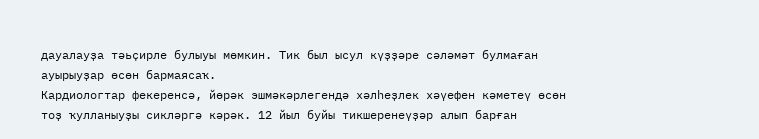дауалауҙа тәьҫирле булыуы мөмкин. Тик был ысул күҙҙәре сәләмәт булмаған ауырыуҙар өсөн бармаясаҡ.
Кардиологтар фекеренсә, йөрәк эшмәкәрлегендә хәлһеҙлек хәүефен кәметеү өсөн тоҙ ҡулланыуҙы сикләргә кәрәк. 12 йыл буйы тикшеренеүҙәр алып барған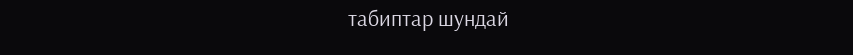табиптар шундай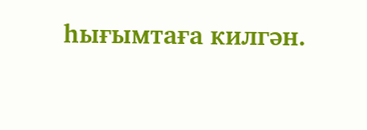һығымтаға килгән.